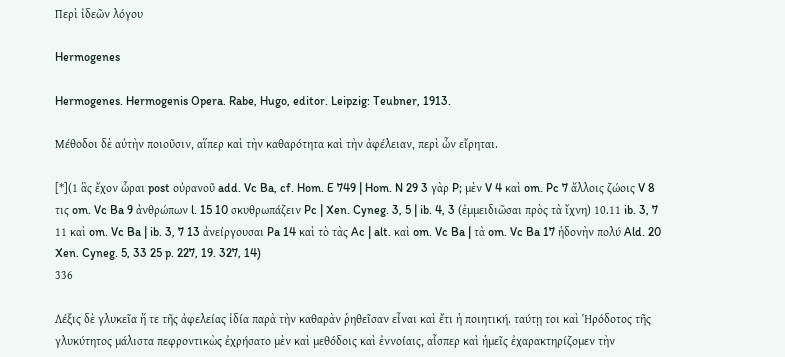Περὶ ἰδεῶν λόγου

Hermogenes

Hermogenes. Hermogenis Opera. Rabe, Hugo, editor. Leipzig: Teubner, 1913.

Μέθοδοι δὲ αὐτὴν ποιοῦσιν, αἵπερ καὶ τὴν καθαρότητα καὶ τὴν ἀφέλειαν, περὶ ὧν εἴρηται.

[*](1 ἃς ἔχον ὧραι post οὐρανοῦ add. Vc Ba, cf. Hom. E 749 | Hom. N 29 3 γὰρ P; μὲν V 4 καὶ om. Pc 7 ἄλλοις ζώοις V 8 τις om. Vc Ba 9 ἀνθρώπων l. 15 10 σκυθρωπάζειν Pc | Xen. Cyneg. 3, 5 | ib. 4, 3 (ἐμμειδιῶσαι πρὸς τὰ ἴχνη) 10.11 ib. 3, 7 11 καὶ om. Vc Ba | ib. 3, 7 13 ἀνείργουσαι Pa 14 καὶ τὸ τὰς Ac | alt. καὶ om. Vc Ba | τὰ om. Vc Ba 17 ἡδονὴν πολύ Ald. 20 Xen. Cyneg. 5, 33 25 p. 227, 19. 327, 14)
336

Λέξις δὲ γλυκεῖα ἥ τε τῆς ἀφελείας ἰδία παρὰ τὴν καθαρὰν ῥηθεῖσαν εἶναι καὶ ἔτι ἡ ποιητική. ταύτῃ τοι καὶ Ἡρόδοτος τῆς γλυκύτητος μάλιστα πεφροντικὼς ἐχρήσατο μὲν καὶ μεθόδοις καὶ ἐννοίαις, αἷσπερ καὶ ἡμεῖς ἐχαρακτηρίζομεν τὴν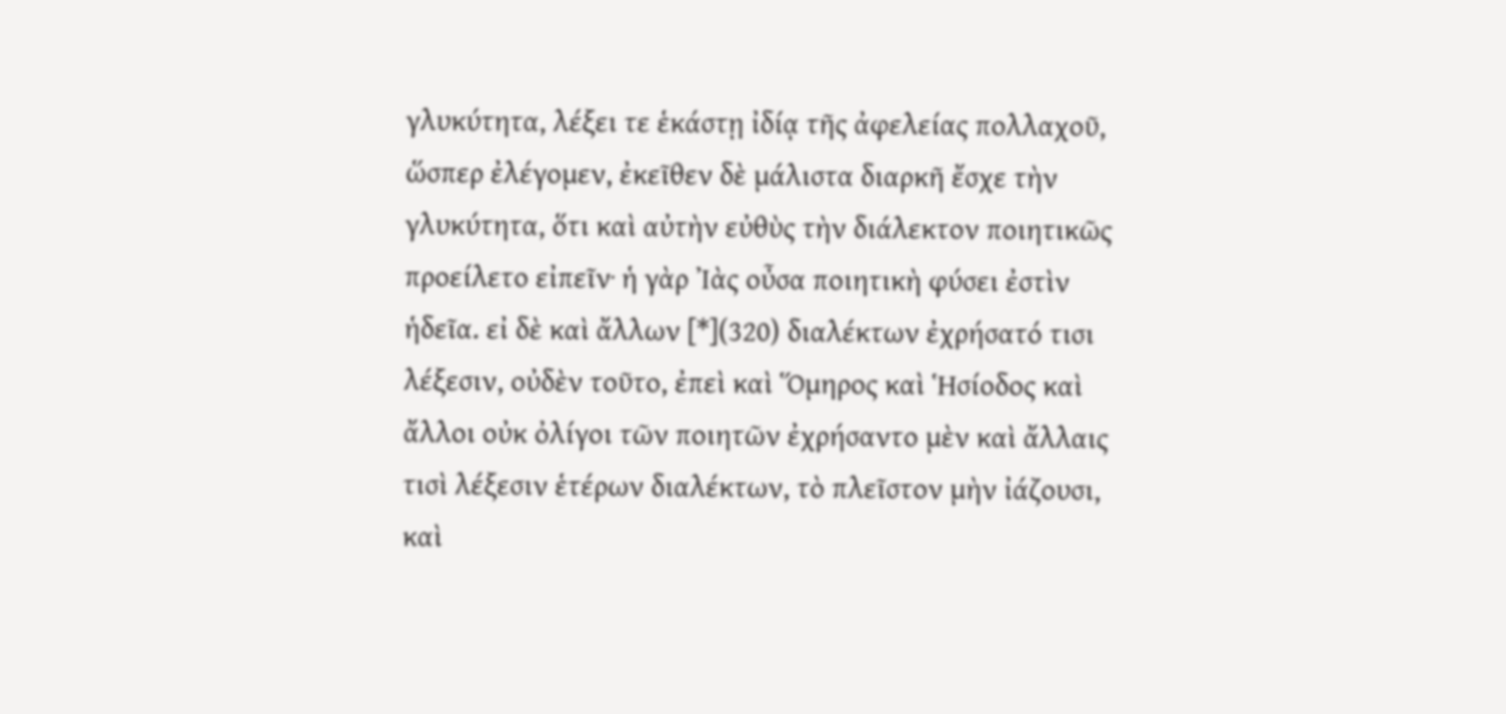γλυκύτητα, λέξει τε ἑκάστῃ ἰδίᾳ τῆς ἀφελείας πολλαχοῦ, ὥσπερ ἐλέγομεν, ἐκεῖθεν δὲ μάλιστα διαρκῆ ἔσχε τὴν γλυκύτητα, ὅτι καὶ αὐτὴν εὐθὺς τὴν διάλεκτον ποιητικῶς προείλετο εἰπεῖν· ἡ γὰρ Ἰὰς οὖσα ποιητικὴ φύσει ἐστὶν ἡδεῖα. εἰ δὲ καὶ ἄλλων [*](320) διαλέκτων ἐχρήσατό τισι λέξεσιν, οὐδὲν τοῦτο, ἐπεὶ καὶ Ὅμηρος καὶ Ἡσίοδος καὶ ἄλλοι οὐκ ὀλίγοι τῶν ποιητῶν ἐχρήσαντο μὲν καὶ ἄλλαις τισὶ λέξεσιν ἑτέρων διαλέκτων, τὸ πλεῖστον μὴν ἰάζουσι, καὶ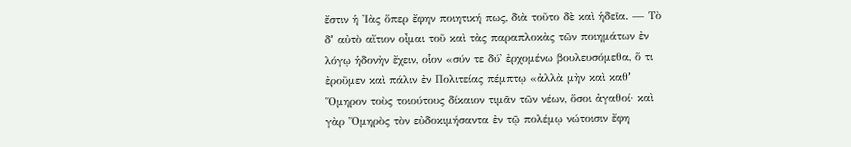ἔστιν ἡ Ἰὰς ὅπερ ἔφην ποιητική πως, διὰ τοῦτο δὲ καὶ ἡδεῖα. — Τὸ δʼ αὐτὸ αἴτιον οἶμαι τοῦ καὶ τὰς παραπλοκὰς τῶν ποιημάτων ἐν λόγῳ ἡδονὴν ἔχειν, οἷον «σύν τε δύ᾿ ἐρχομένω βουλευσόμεθα, ὅ τι ἐροῦμεν καὶ πάλιν ἐν Πολιτείας πέμπτῳ «ἀλλὰ μὴν καὶ καθʼ Ὅμηρον τοὺς τοιούτους δίκαιον τιμᾶν τῶν νέων, ὅσοι ἀγαθοί· καὶ γὰρ Ὅμηρὸς τὸν εὐδοκιμήσαντα ἐν τῷ πολέμῳ νώτοισιν ἔφη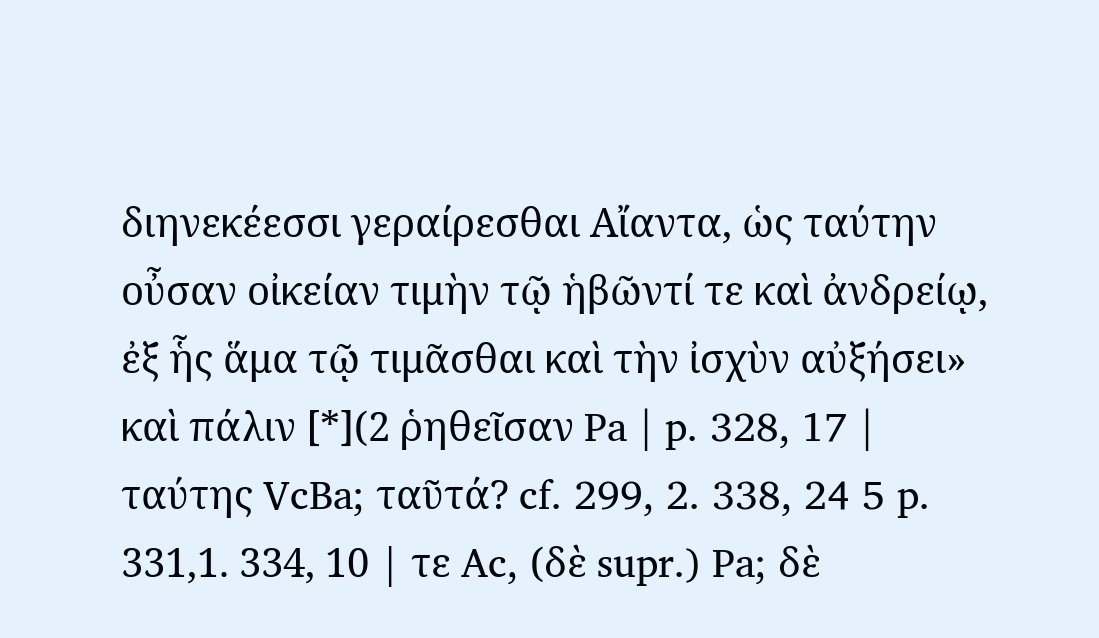διηνεκέεσσι γεραίρεσθαι Αἴαντα, ὡς ταύτην οὖσαν οἰκείαν τιμὴν τῷ ἡβῶντί τε καὶ ἀνδρείῳ, ἐξ ἧς ἅμα τῷ τιμᾶσθαι καὶ τὴν ἰσχὺν αὐξήσει» καὶ πάλιν [*](2 ῥηθεῖσαν Pa | p. 328, 17 | ταύτης VcBa; ταῦτά? cf. 299, 2. 338, 24 5 p. 331,1. 334, 10 | τε Ac, (δὲ supr.) Pa; δὲ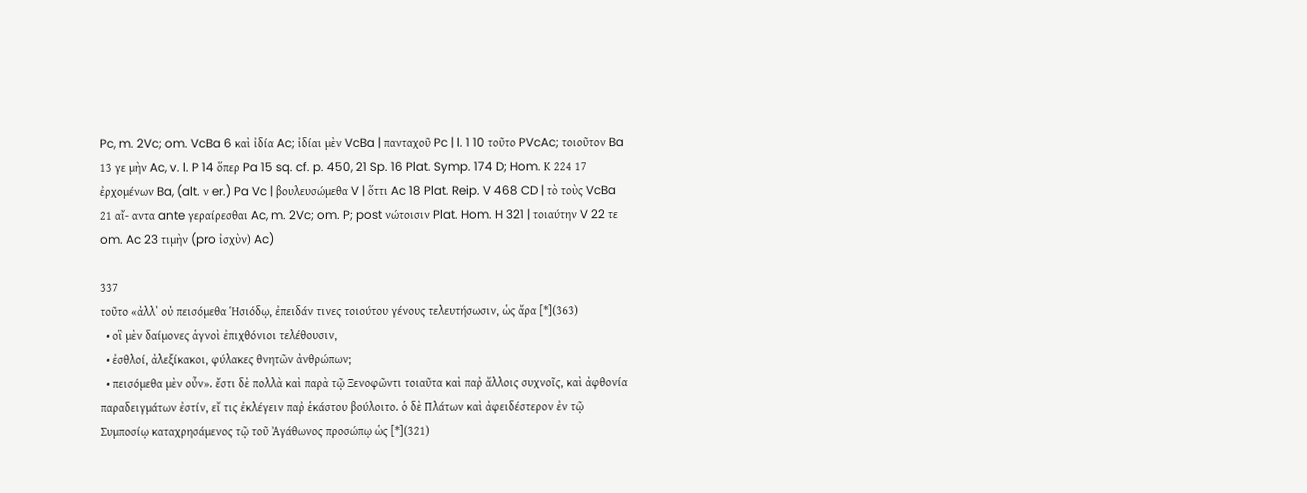Pc, m. 2Vc; om. VcBa 6 καὶ ἰδία Ac; ἰδίαι μὲν VcBa | πανταχοῦ Pc | l. 1 10 τοῦτο PVcAc; τοιοῦτον Ba 13 γε μὴν Ac, v. l. P 14 ὅπερ Pa 15 sq. cf. p. 450, 21 Sp. 16 Plat. Symp. 174 D; Hom. Κ 224 17 ἐρχομένων Ba, (alt. ν er.) Pa Vc | βουλευσώμεθα V | ὅττι Ac 18 Plat. Reip. V 468 CD | τὸ τοὺς VcBa 21 αἴ- αντα ante γεραίρεσθαι Ac, m. 2Vc; om. P; post νώτοισιν Plat. Hom. H 321 | τοιαύτην V 22 τε om. Ac 23 τιμὴν (pro ἰσχὺν) Ac)

337
τοῦτο «ἀλλʼ οὐ πεισόμεθα Ἡσιόδῳ, ἐπειδάν τινες τοιούτου γένους τελευτήσωσιν, ὡς ἄρα [*](363)
  • οἳ μὲν δαίμονες ἁγνοὶ ἐπιχθόνιοι τελέθουσιν,
  • ἐσθλοί, ἀλεξίκακοι, φύλακες θνητῶν ἀνθρώπων;
  • πεισόμεθα μὲν οὖν». ἔστι δὲ πολλὰ καὶ παρὰ τῷ Ξενοφῶντι τοιαῦτα καὶ παῤ ἄλλοις συχνοῖς, καὶ ἀφθονία παραδειγμάτων ἐστίν, εἴ τις ἐκλέγειν παῤ ἑκάστου βούλοιτο. ὁ δὲ Πλάτων καὶ ἀφειδέστερον ἐν τῷ Συμποσίῳ καταχρησάμενος τῷ τοῦ Ἀγάθωνος προσώπῳ ὡς [*](321)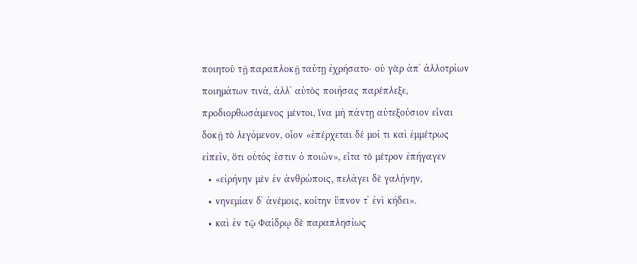ποιητοῦ τῇ παραπλοκῇ ταύτῃ ἐχρήσατο· οὐ γὰρ ἀπʼ ἀλλοτρίων ποιημάτων τινά, ἀλλʼ αὐτὸς ποιήσας παρέπλεξε, προδιορθωσάμενος μέντοι, ἵνα μὴ πάντῃ αὐτεξούσιον εἶναι δοκῇ τὸ λεγόμενον, οἷον «ἐπέρχεται δέ μοί τι καὶ ἐμμέτρως εἰπεῖν, ὅτι οὗτός ἐστιν ὁ ποιῶν», εἶτα τὸ μέτρον ἐπήγαγεν
  • «εἰρήνην μὲν ἐν ἀνθρώποις, πελάγει δὲ γαλήνην,
  • νηνεμίαν δʼ ἀνέμοις, κοίτην ὕπνον τʼ ἐνὶ κήδει».
  • καὶ ἐν τῷ Φαίδρῳ δὲ παραπλησίως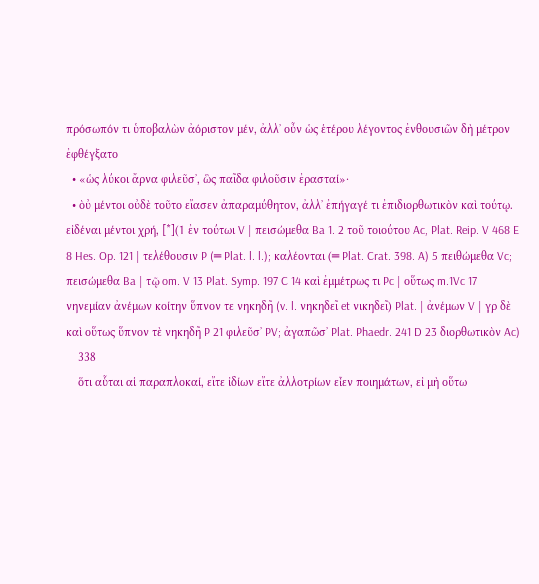πρόσωπόν τι ὑποβαλὼν ἀόριστον μέν, ἀλλʼ οὖν ὡς ἑτέρου λέγοντος ἐνθουσιῶν δὴ μέτρον ἐφθέγξατο
  • «ὡς λύκοι ἄρνα φιλεῦσʼ, ὣς παῖδα φιλοῦσιν ἐρασταί»·
  • ὸὐ μέντοι οὐδὲ τοῦτο εἴασεν ἀπαραμύθητον, ἀλλʼ ἐπήγαγέ τι ἐπιδιορθωτικὸν καὶ τούτῳ. εἰδέναι μέντοι χρή, [*](1 ἐν τούτωι V | πεισώμεθα Ba 1. 2 τοῦ τοιούτου Ac, Plat. Reip. V 468 E 8 Hes. Op. 121 | τελέθουσιν P (═ Plat. l. l.); καλέονται (═ Plat. Crat. 398. A) 5 πειθώμεθα Vc; πεισώμεθα Ba | τῷ om. V 13 Plat. Symp. 197 C 14 καὶ ἐμμέτρως τι Pc | οὕτως m.1Vc 17 νηνεμίαν ἀνέμων κοίτην ὕπνον τε νηκηδῆ (v. l. νηκηδεῖ et νικηδεῖ) Plat. | ἀνέμων V | γρ δὲ καὶ οὕτως ὕπνον τὲ νηκηδῆ P 21 φιλεῦσʼ PV; ἀγαπῶσʼ Plat. Phaedr. 241 D 23 διορθωτικὸν Ac)
    338
    ὅτι αὗται αἱ παραπλοκαί, εἴτε ἰδίων εἴτε ἀλλοτρίων εἶεν ποιημάτων, εἰ μὴ οὕτω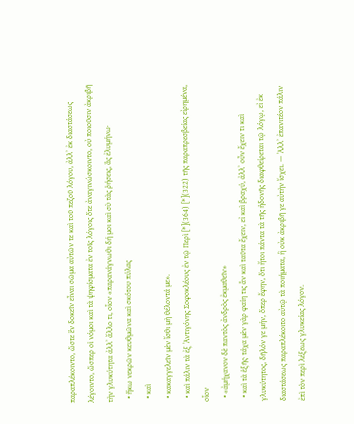παραπλέκοιντο, ὥστε ἓν δοκεῖν εἶναι σῶμα αὐτῶν τε καὶ τοῦ πεζοῦ λόγου, ἀλλʼ ἐκ διαστάσεως λέγοιντο, ὥσπερ οἱ νόμοι καὶ τὰ ψηφίσματα ἐν τοῖς λόγοις ὅτε ἀναγινώσκοιντο, οὐ ποιοῦσιν ἀκριβῆ τὴν γλυκύτητα ἀλλʼ ἄλλο τι, οἷον «παρανάγνωθι δή μοι καὶ σὺ τὰς ῥήσεις, ἃς ἐλυμήνω·
  • ἥκω νεκρῶν κευθμῶνα καὶ σκότου πύλας
  • καὶ
  • κακαγγελεῖν μὲν ἴσθι μὴ θέλοντά με».
  • καὶ πάλιν τὰ ἐξ Ἀντιγόνης Σοφοκλέους ἐν τῷ Περὶ [*](364) [*](322) τῆς παραπρεσβείας εἰρημένα, οἷον
  • «ἀμήχανον δὲ παντὸς ἀνδρὸς ἐκμαθεῖν»
  • καὶ τὰ ἑξῆς· τάχα μὲν γὰρ φαίη τις ἂν καὶ ταῦτα ἔχειν, εἰ καὶ βραχύ, ἀλλʼ οὖν ἔχειν τι καὶ γλυκύτητος, δῆλόν γε μήν, ὅπερ ἔφην, ὅτι ἤτοι πάντα τὰ τῆς ἡδονῆς διαφθείρεται τῷ λόγῳ, εἰ ἐκ διαστάσεως παραπλέκοιτο αὐτῷ τὰ ποιήματα, ἢ οὐκ ἀκριβῆ γε αὐτὴν ἴσχει. — Ἀλλʼ ἐπανιτέον πάλιν ἐπὶ τὸν περὶ λέξεως γλυκείας λόγον.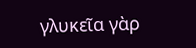γλυκεῖα γὰρ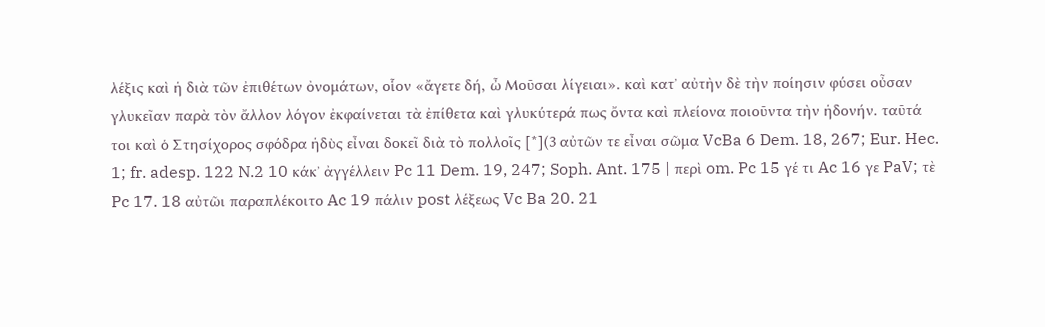λέξις καὶ ἡ διὰ τῶν ἐπιθέτων ὀνομάτων, οἷον «ἄγετε δή, ὦ Μοῦσαι λίγειαι». καὶ κατʼ αὐτὴν δὲ τὴν ποίησιν φύσει οὖσαν γλυκεῖαν παρὰ τὸν ἄλλον λόγον ἐκφαίνεται τὰ ἐπίθετα καὶ γλυκύτερά πως ὄντα καὶ πλείονα ποιοῦντα τὴν ἡδονήν. ταῦτά τοι καὶ ὁ Στησίχορος σφόδρα ἡδὺς εἶναι δοκεῖ διὰ τὸ πολλοῖς [*](3 αὐτῶν τε εἶναι σῶμα VcBa 6 Dem. 18, 267; Eur. Hec. 1; fr. adesp. 122 N.2 10 κάκʼ ἀγγέλλειν Pc 11 Dem. 19, 247; Soph. Ant. 175 | περὶ om. Pc 15 γέ τι Ac 16 γε PaV; τὲ Pc 17. 18 αὐτῶι παραπλέκοιτο Ac 19 πάλιν post λέξεως Vc Ba 20. 21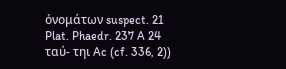ὀνομάτων suspect. 21 Plat. Phaedr. 237 A 24 ταύ- τηι Ac (cf. 336, 2))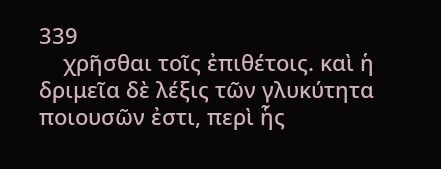339
    χρῆσθαι τοῖς ἐπιθέτοις. καὶ ἡ δριμεῖα δὲ λέξις τῶν γλυκύτητα ποιουσῶν ἐστι, περὶ ἧς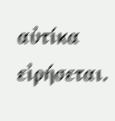αὐτίκα εἰρήσεται.